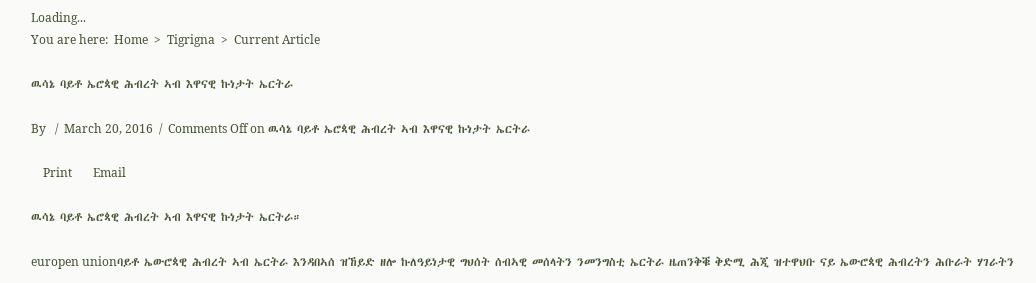Loading...
You are here:  Home  >  Tigrigna  >  Current Article

ዉሳኔ ባይቶ ኤሮጳዊ ሕብረት ኣብ እዋናዊ ኩነታት ኤርትራ

By   /  March 20, 2016  /  Comments Off on ዉሳኔ ባይቶ ኤሮጳዊ ሕብረት ኣብ እዋናዊ ኩነታት ኤርትራ

    Print       Email

ዉሳኔ ባይቶ ኤሮጳዊ ሕብረት ኣብ እዋናዊ ኩነታት ኤርትራ።

europen unionባይቶ ኤውሮጳዊ ሕብረት ኣብ ኤርትራ እንዳበኣሰ ዝኸይድ ዘሎ ኩለዓይነታዊ ግህሰት ሰብኣዊ መሰላትን ንመንግስቲ ኤርትራ ዜጠንቅቑ ቅድሚ ሕጂ ዝተዋህቡ ናይ ኤውሮጳዊ ሕብረትን ሕቡራት ሃገራትን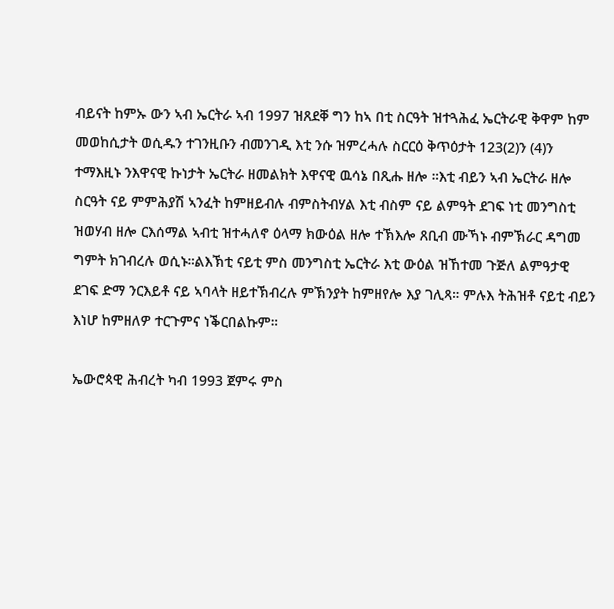ብይናት ከምኡ ውን ኣብ ኤርትራ ኣብ 1997 ዝጸደቐ ግን ከኣ በቲ ስርዓት ዝተጓሕፈ ኤርትራዊ ቅዋም ከም መወከሲታት ወሲዱን ተገንዚቡን ብመንገዲ እቲ ንሱ ዝምረሓሉ ስርርዕ ቅጥዕታት 123(2)ን (4)ን ተማእዚኑ ንእዋናዊ ኩነታት ኤርትራ ዘመልክት እዋናዊ ዉሳኔ በጺሑ ዘሎ ።እቲ ብይን ኣብ ኤርትራ ዘሎ ስርዓት ናይ ምምሕያሽ ኣንፈት ከምዘይብሉ ብምስትብሃል እቲ ብስም ናይ ልምዓት ደገፍ ነቲ መንግስቲ ዝወሃብ ዘሎ ርእሰማል ኣብቲ ዝተሓለኖ ዕላማ ክውዕል ዘሎ ተኽእሎ ጸቢብ ሙኻኑ ብምኽራር ዳግመ ግምት ክገብረሉ ወሲኑ።ልእኽቲ ናይቲ ምስ መንግስቲ ኤርትራ እቲ ውዕል ዝኸተመ ጉጅለ ልምዓታዊ ደገፍ ድማ ንርእይቶ ናይ ኣባላት ዘይተኽብረሉ ምኽንያት ከምዘየሎ እያ ገሊጻ። ምሉእ ትሕዝቶ ናይቲ ብይን እነሆ ከምዘለዎ ተርጉምና ነቕርበልኩም።

ኤውሮጳዊ ሕብረት ካብ 1993 ጀምሩ ምስ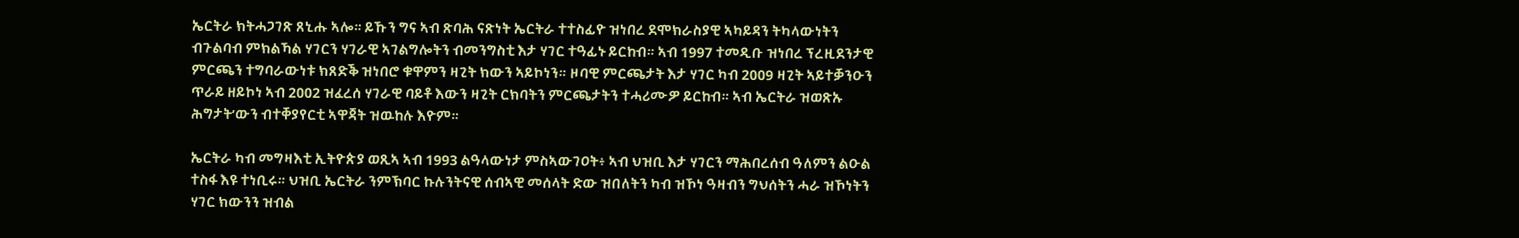ኤርትራ ክትሓጋገጽ ጸኒሑ ኣሎ። ይኹን ግና ኣብ ጽባሕ ናጽነት ኤርትራ ተተስፊዮ ዝነበረ ደሞክራስያዊ ኣካይዳን ትካላውነትን ብጉልባብ ምክልኻል ሃገርን ሃገራዊ ኣገልግሎትን ብመንግስቲ እታ ሃገር ተዓፊኑ ይርከብ። ኣብ 1997 ተመዲቡ ዝነበረ ፕረዚደንታዊ ምርጫን ተግባራውነቱ ክጸድቕ ዝነበሮ ቁዋምን ዛጊት ክውን ኣይኮነን። ዞባዊ ምርጫታት እታ ሃገር ካብ 2009 ዛጊት ኣይተቓንዑን ጥራይ ዘይኮነ ኣብ 2002 ዝፈረሰ ሃገራዊ ባይቶ እውን ዛጊት ርክባትን ምርጫታትን ተሓሪሙዎ ይርከብ። ኣብ ኤርትራ ዝወጽኡ ሕግታት’ውን ብተቐያየርቲ ኣዋጃት ዝዉከሉ እዮም።

ኤርትራ ካብ መግዛእቲ ኢትዮጵያ ወጺኣ ኣብ 1993 ልዓላውነታ ምስኣውገዐት፥ ኣብ ህዝቢ እታ ሃገርን ማሕበረሰብ ዓለምን ልዑል ተስፋ እዩ ተነቢሩ። ህዝቢ ኤርትራ ንምኽባር ኩሉንትናዊ ሰብኣዊ መሰላት ድው ዝበለትን ካብ ዝኾነ ዓዛብን ግህሰትን ሓራ ዝኾነትን ሃገር ክውንን ዝብል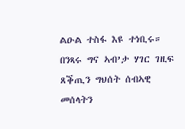ልዑል ተስፋ እዩ ተነቢሩ። በንጻሩ ግና ኣብ’ታ ሃገር ገዚፍ ጸቕጢን ግህሰት ሰብኣዊ መሰላትን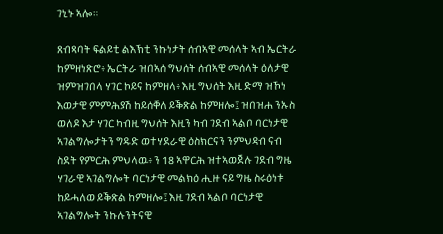ገኒኑ ኣሎ።

ጸብጻባት ፍልይቲ ልእኽቲ ንኩነታት ሰብኣዊ መሰላት ኣብ ኤርትራ ከምዘነጽሮ፥ ኤርትራ ዝበኣሰ ግህሰት ሰብኣዊ መሰላት ዕለታዊ ዝምዝገበላ ሃገር ኮይና ከምዘላ፥ እዚ ግህሰት እዚ ድማ ዝኾነ እወታዊ ምምሕያሽ ከይሰቐለ ይቕጽል ከምዘሎ፤ ዝበዝሐ ንኡስ ወለዶ እታ ሃገር ካብዚ ግህሰት እዚን ካብ ገደብ ኣልቦ ባርነታዊ ኣገልግሎታትን ግዱድ ወተሃደራዊ ዕስክርናን ንምህዳብ ናብ ስደት የምርሕ ምህላዉ፥ ን 18 ኣዋርሕ ዝተኣወጀሉ ገደብ ግዜ ሃገራዊ ኣገልግሎት ባርነታዊ መልክዕ ሒዙ ናይ ግዜ ስሩዕነቱ ከይሓለወ ይቕጽል ከምዘሎ፤ እዚ ገደብ ኣልቦ ባርነታዊ ኣገልግሎት ንኩሉንትናዊ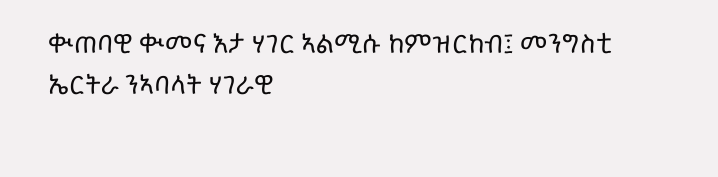ቊጠባዊ ቊመና እታ ሃገር ኣልሚሱ ከምዝርከብ፤ መንግስቲ ኤርትራ ንኣባላት ሃገራዊ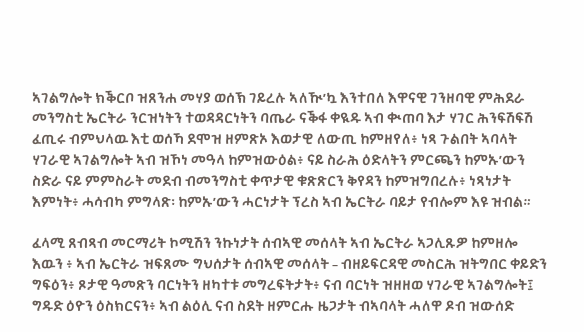ኣገልግሎት ክቕርቦ ዝጸንሐ መሃያ ወሰኽ ገይረሉ ኣለዂ’ኳ እንተበለ እዋናዊ ገንዘባዊ ምሕደራ መንግስቲ ኤርትራ ንርዝነትን ተወዳዳርነትን ባጤራ ናቕፋ ቀዪዱ ኣብ ቊጠባ እታ ሃገር ሕንፍሽፍሽ ፈጢሩ ብምህላዉ እቲ ወሰኻ ደሞዝ ዘምጽኦ እወታዊ ለውጢ ከምዘየለ፥ ነጻ ጉልበት ኣባላት ሃገራዊ ኣገልግሎት ኣብ ዝኾነ መዓላ ከምዝውዕል፥ ናይ ስራሕ ዕድላትን ምርጫን ከምኡ’ውን ስድራ ናይ ምምስራት መደብ ብመንግስቲ ቀጥታዊ ቁጽጽርን ቅየዳን ከምዝግበረሉ፥ ነጻነታት እምነት፥ ሓሳብካ ምግላጽ፡ ከምኡ’ውን ሓርነታት ፕረስ ኣብ ኤርትራ ባይታ የብሎም እዩ ዝብል።

ፈላሚ ጸብጻብ መርማሪት ኮሚሽን ንኩነታት ሰብኣዊ መሰላት ኣብ ኤርትራ ኣጋሊጹዎ ከምዘሎ እዉን ፥ ኣብ ኤርትራ ዝፍጸሙ ግህሰታት ሰብኣዊ መሰላት – ብዘይፍርዳዊ መስርሕ ዝትግበር ቀይድን ግፍዕን፥ ጾታዊ ዓመጽን ባርነትን ዘካተቱ መግረፍትታት፥ ናብ ባርነት ዝዘዘወ ሃገራዊ ኣገልግሎት፤ ግዱድ ዕዮን ዕስክርናን፥ ኣብ ልዕሊ ናብ ስደት ዘምርሑ ዜጋታት ብኣባላት ሓለዋ ዶብ ዝውሰድ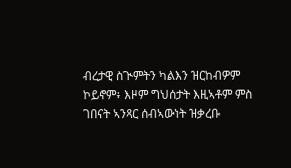ብረታዊ ስጒምትን ካልእን ዝርከብዎም ኮይኖም፥ እዞም ግህሰታት እዚኣቶም ምስ ገበናት ኣንጻር ሰብኣውነት ዝቃረቡ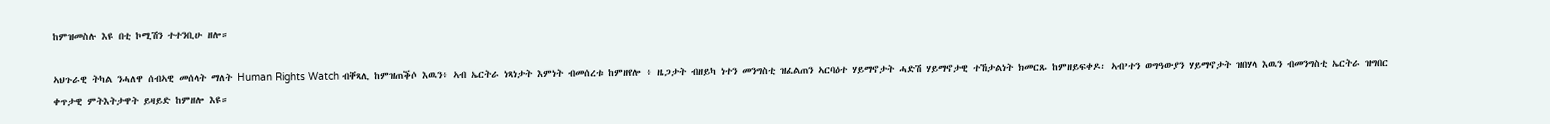ከምዝመስሉ እዩ በቲ ኮሚሽን ተተንቢሁ ዘሎ።

ኣህጉራዊ ትካል ንሓለዋ ሰብኣዊ መሰላት ማለት Human Rights Watch ብቐጻሊ ከምዝጠቕሶ እዉን፥ ኣብ ኤርትራ ነጻነታት እምነት ብመሰረቱ ከምዘየሎ ፥ ዜጋታት ብዘይካ ነተን መንግስቲ ዝፈልጠን ኣርባዕተ ሃይማኖታት ሓድሽ ሃይማኖታዊ ተኸታልነት ክመርጹ ከምዘይፍቀዶ፡ ኣብ’ተን ወግዓውያን ሃይማኖታት ዝበሃላ እዉን ብመንግስቲ ኤርትራ ዝግበር ቀጥታዊ ምትእትታዋት ይዛይድ ከምዘሎ እዩ።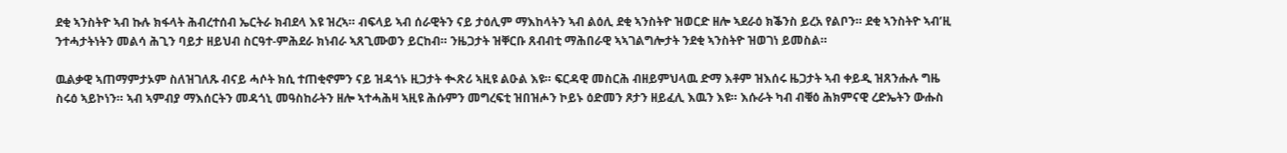ደቂ ኣንስትዮ ኣብ ኩሉ ክፋላት ሕብረተሰብ ኤርትራ ክብደላ እዩ ዝረኣ። ብፍላይ ኣብ ሰራዊትን ናይ ታዕሊም ማእከላትን ኣብ ልዕሊ ደቂ ኣንስትዮ ዝወርድ ዘሎ ኣደራዕ ክቕንስ ይረአ የልቦን። ደቂ ኣንስትዮ ኣብ’ዚ ንተሓታትነትን መልሳ ሕጊን ባይታ ዘይህብ ስርዓተ-ምሕደራ ክነብራ ኣጸጊሙወን ይርከብ። ንዜጋታት ዝቐርቡ ጸብብቲ ማሕበራዊ ኣኣገልግሎታት ንደቂ ኣንስትዮ ዝወገነ ይመስል።

ዉልቃዊ ኣጠማምታኦም ስለዝገለጹ ብናይ ሓሶት ክሲ ተጠቂኖምን ናይ ዝዳጎኑ ዚጋታት ቊጽሪ ኣዚዩ ልዑል እዩ። ፍርዳዊ መስርሕ ብዘይምህላዉ ድማ እቶም ዝእሰሩ ዜጋታት ኣብ ቀይዲ ዝጸንሑሉ ግዜ ስሩዕ ኣይኮነን። ኣብ ኣምብያ ማእሰርትን መዳጎኒ መዓስከራትን ዘሎ ኣተሓሕዛ ኣዚዩ ሕሱምን መግረፍቲ ዝበዝሖን ኮይኑ ዕድመን ጾታን ዘይፈሊ እዉን እዩ። እሱራት ካብ ብቑዕ ሕክምናዊ ረድኤትን ውሑስ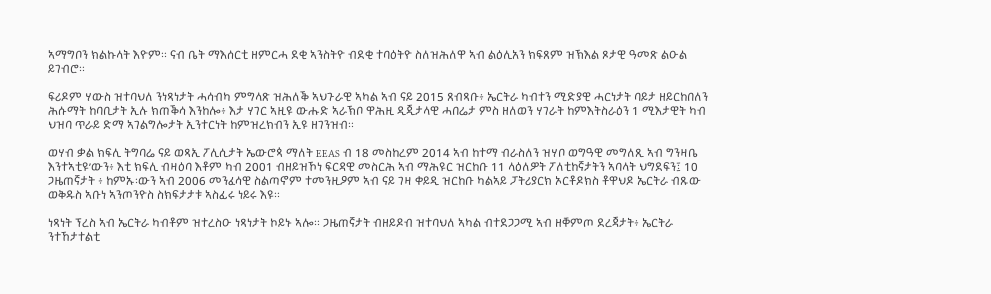ኣማግቦን ክልኩላት እዮም። ናብ ቤት ማእሰርቲ ዘምርሓ ደቂ ኣንስትዮ ብደቂ ተባዕትዮ ስለዝሕለዋ ኣብ ልዕሊአን ክፍጸም ዝኽእል ጾታዊ ዓመጽ ልዑል ይገብሮ።

ፍሪዶም ሃውስ ዝተባህለ ንነጻነታት ሓሳብካ ምግላጽ ዝሕለቕ ኣህጉራዊ ኣካል ኣብ ናይ 2015 ጸብጻቡ፥ ኤርትራ ካብተን ሚድያዊ ሓርነታት ባይታ ዘይርከበለን ሕሱማት ከባቢታት ኢሉ ክጠቕሳ እንከሎ፥ እታ ሃገር ኣዚዩ ውሑድ ኣራኽቦ ዋሕዚ ዲጂታላዊ ሓበሬታ ምስ ዘለወን ሃገራት ከምእትስራዕን 1 ሚእታዊት ካብ ህዝባ ጥራይ ድማ ኣገልግሎታት ኢንተርነት ከምዝረክብን ኢዩ ዘገንዝብ።

ወሃብ ቃል ክፍሊ ትግባሬ ናይ ወጻኢ ፖሊሲታት ኤውሮጳ ማለት EEAS ብ 18 መስከረም 2014 ኣብ ከተማ ብራስለን ዝሃቦ ወግዓዊ መግለጺ ኣብ ግንዛቤ እንተኣቲዩ’ውን፥ እቲ ክፍሊ ብዛዕባ እቶም ካብ 2001 ብዘይዝኾነ ፍርዳዊ መስርሕ ኣብ ማሕዩር ዝርከቡ 11 ላዕለዎት ፖለቲከኛታትን ኣባላት ህግደፍን፤ 10 ጋዜጠኛታት ፥ ከምኡ፡ውን ኣብ 2006 መንፈሳዊ ስልጣኖም ተመንዚዖም ኣብ ናይ ገዛ ቀይዲ ዝርከቡ ካልኣይ ፓትሪያርክ ኦርቶዶክስ ቶዋህዶ ኤርትራ ብጹው ወቅዱስ ኣቡነ ኣንጦንዮስ ስክፍታታቱ ኣስፊሩ ነይሩ እዩ።

ነጻነት ፕረስ ኣብ ኤርትራ ካብቶም ዝተረስዑ ነጻነታት ኮይኑ ኣሎ። ጋዜጠኛታት ብዘይዶብ ዝተባህለ ኣካል ብተደጋጋሚ ኣብ ዘቐምጦ ደረጃታት፥ ኤርትራ ንተኸታተልቲ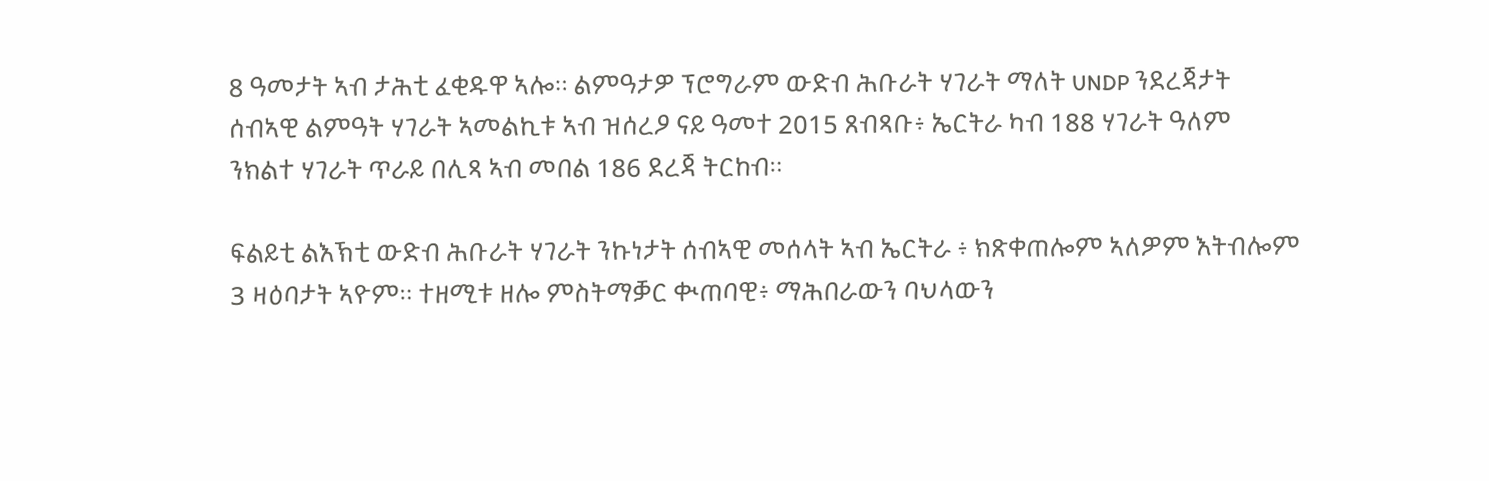8 ዓመታት ኣብ ታሕቲ ፈቂዱዋ ኣሎ። ልምዓታዎ ፕሮግራም ውድብ ሕቡራት ሃገራት ማለት UNDP ንደረጃታት ሰብኣዊ ልምዓት ሃገራት ኣመልኪቱ ኣብ ዝሰረዖ ናይ ዓመተ 2015 ጸብጻቡ፥ ኤርትራ ካብ 188 ሃገራት ዓለም ንክልተ ሃገራት ጥራይ በሊጻ ኣብ መበል 186 ደረጃ ትርከብ።

ፍልይቲ ልእኽቲ ውድብ ሕቡራት ሃገራት ንኩነታት ሰብኣዊ መሰላት ኣብ ኤርትራ ፥ ክጽቀጠሎም ኣለዎም እትብሎም 3 ዛዕባታት ኣዮም። ተዘሚቱ ዘሎ ምስትማቓር ቊጠባዊ፥ ማሕበራውን ባህላውን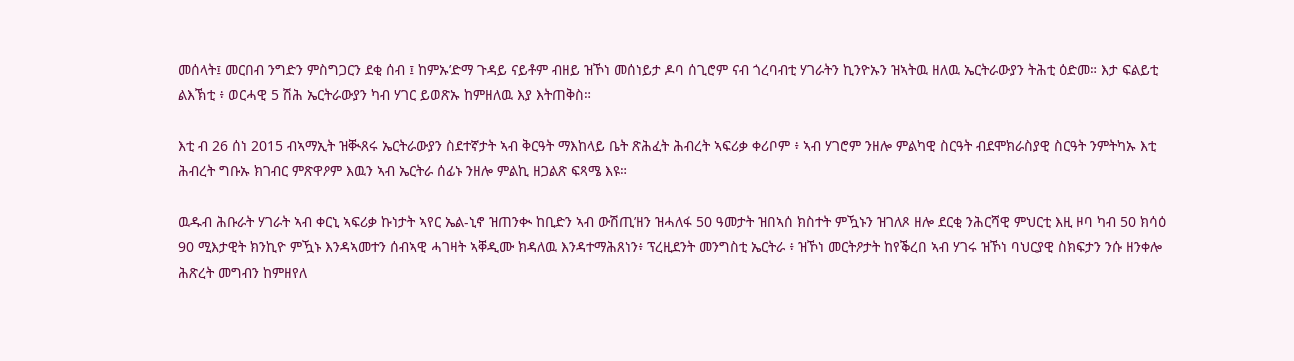መሰላት፤ መርበብ ንግድን ምስግጋርን ደቂ ሰብ ፤ ከምኡ’ድማ ጉዳይ ናይቶም ብዘይ ዝኾነ መሰነይታ ዶባ ሰጊሮም ናብ ጎረባብቲ ሃገራትን ኪንዮኡን ዝኣትዉ ዘለዉ ኤርትራውያን ትሕቲ ዕድመ። እታ ፍልይቲ ልእኽቲ ፥ ወርሓዊ 5 ሽሕ ኤርትራውያን ካብ ሃገር ይወጽኡ ከምዘለዉ እያ እትጠቅስ።

እቲ ብ 26 ሰነ 2015 ብኣማኢት ዝቚጸሩ ኤርትራውያን ስደተኛታት ኣብ ቅርዓት ማእከላይ ቤት ጽሕፈት ሕብረት ኣፍሪቃ ቀሪቦም ፥ ኣብ ሃገሮም ንዘሎ ምልካዊ ስርዓት ብደሞክራስያዊ ስርዓት ንምትካኡ እቲ ሕብረት ግቡኡ ክገብር ምጽዋዖም እዉን ኣብ ኤርትራ ሰፊኑ ንዘሎ ምልኪ ዘጋልጽ ፍጻሜ እዩ።

ዉዱብ ሕቡራት ሃገራት ኣብ ቀርኒ ኣፍሪቃ ኩነታት ኣየር ኤል-ኒኖ ዝጠንቊ ከቢድን ኣብ ውሽጢ’ዘን ዝሓለፋ 50 ዓመታት ዝበኣሰ ክስተት ምዃኑን ዝገለጾ ዘሎ ደርቂ ንሕርሻዊ ምህርቲ እዚ ዞባ ካብ 50 ክሳዕ 90 ሚእታዊት ክንኪዮ ምዃኑ እንዳኣመተን ሰብኣዊ ሓገዛት ኣቐዲሙ ክዳለዉ እንዳተማሕጸነን፥ ፕረዚደንት መንግስቲ ኤርትራ ፥ ዝኾነ መርትዖታት ከየቕረበ ኣብ ሃገሩ ዝኾነ ባህርያዊ ስክፍታን ንሱ ዘንቀሎ ሕጽረት መግብን ከምዘየለ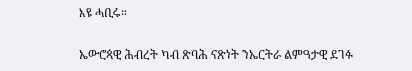እዩ ሓቢሩ።

ኤውሮጳዊ ሕብረት ካብ ጽባሕ ናጽነት ንኤርትራ ልምዓታዊ ደገፉ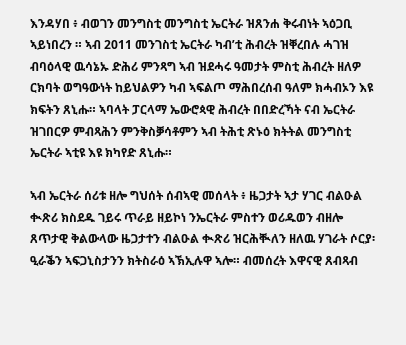እንዳሃበ ፥ ብወገን መንግስቲ መንግስቲ ኤርትራ ዝጸንሐ ቅሩብነት ኣዕጋቢ ኣይነበረን ። ኣብ 2011 መንገስቲ ኤርትራ ካብ’ቲ ሕብረት ዝቐረበሉ ሓገዝ ብባዕላዊ ዉሳኔኡ ድሕሪ ምንጻግ ኣብ ዝደሓሩ ዓመታት ምስቲ ሕብረት ዘለዎ ርክባት ወግዓውነት ከይህልዎን ካብ ኣፍልጦ ማሕበረሰብ ዓለም ክሓብኦን እዩ ክፍትን ጸኒሑ። ኣባላት ፓርላማ ኤውሮጳዊ ሕብረት በበድረኻት ናብ ኤርትራ ዝገበርዎ ምብጻሕን ምንቅስቓሳቶምን ኣብ ትሕቲ ጽኑዕ ክትትል መንግስቲ ኤርትራ ኣቲዩ እዩ ክካየድ ጸኒሑ።

ኣብ ኤርትራ ሰሪቱ ዘሎ ግህሰት ሰብኣዊ መሰላት ፥ ዜጋታት ኣታ ሃገር ብልዑል ቊጽሪ ክስደዱ ገይሩ ጥራይ ዘይኮነ ንኤርትራ ምስተን ወሪዱወን ብዘሎ ጸጥታዊ ቅልውላው ዜጋታተን ብልዑል ቊጽሪ ዝርሕቚለን ዘለዉ ሃገራት ሶርያ፡ ዒራቕን ኣፍጋኒስታንን ክትስራዕ ኣኽኢሉዋ ኣሎ። ብመሰረት እዋናዊ ጸብጻብ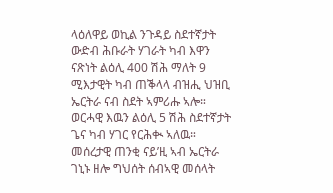ላዕለዋይ ወኪል ንጉዳይ ስደተኛታት ውድብ ሕቡራት ሃገራት ካብ እዋን ናጽነት ልዕሊ 400 ሽሕ ማለት 9 ሚእታዊት ካብ ጠቕላላ ብዝሒ ህዝቢ ኤርትራ ናብ ስደት ኣምሪሑ ኣሎ። ወርሓዊ እዉን ልዕሊ 5 ሽሕ ስደተኛታት ጌና ካብ ሃገር የርሕቊ ኣለዉ። መሰረታዊ ጠንቂ ናይ’ዚ ኣብ ኤርትራ ገኒኑ ዘሎ ግህሰት ሰብኣዊ መሰላት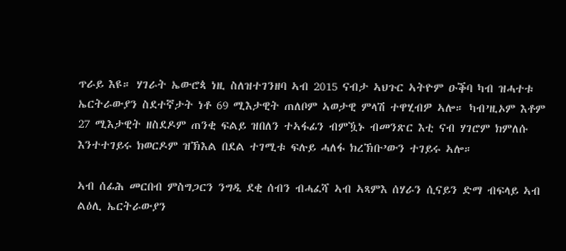ጥራይ እዩ። ሃገራት ኤውሮጳ ነዚ ስለዝተገንዘባ ኣብ 2015 ናብታ ኣህጉር ኣትዮም ዑቕባ ካብ ዝሓተቱ ኤርትራውያን ስደተኛታት ነቶ 69 ሚእታዊት ጠለቦም ኣወታዊ ምላሽ ተዋሂብዎ ኣሎ። ካብ’ዚኦም እቶም 27 ሚእታዊት ዘስደዶም ጠንቂ ፍልይ ዝበለን ተኣፋፊን ብምዃኑ ብመንጽር እቲ ናብ ሃገሮም ክምለሱ እንተተገይሩ ክወርዶም ዝኽእል በደል ተገሚቱ ፍሉይ ሓለፋ ክረኽቡ’ውን ተገይሩ ኣሎ።

ኣብ ሰፊሕ መርበብ ምስግጋርን ንግዲ ደቂ ሰብን ብሓፈሻ ኣብ ኣጻምእ ሰሃራን ሲናይን ድማ ብፍላይ ኣብ ልዕሊ ኤርትራውያን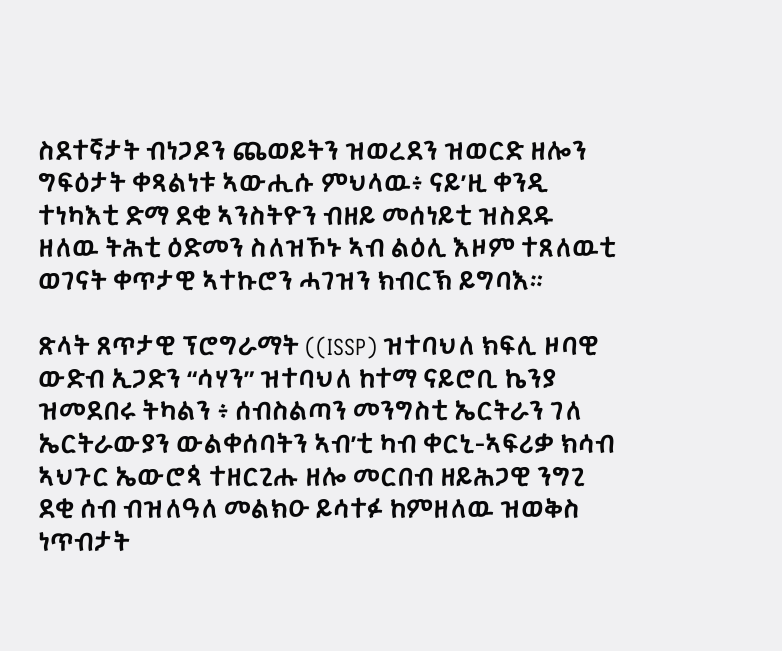ስደተኛታት ብነጋዶን ጨወይትን ዝወረደን ዝወርድ ዘሎን ግፍዕታት ቀጻልነቱ ኣውሒሱ ምህላዉ፥ ናይ’ዚ ቀንዲ ተነካእቲ ድማ ደቂ ኣንስትዮን ብዘይ መሰነይቲ ዝስደዱ ዘለዉ ትሕቲ ዕድመን ስለዝኾኑ ኣብ ልዕሊ እዞም ተጸለዉቲ ወገናት ቀጥታዊ ኣተኩሮን ሓገዝን ክብርኽ ይግባእ።

ጽላት ጸጥታዊ ፕሮግራማት ((ISSP) ዝተባህለ ክፍሊ ዞባዊ ውድብ ኢጋድን “ሳሃን” ዝተባህለ ከተማ ናይሮቢ ኬንያ ዝመደበሩ ትካልን ፥ ሰብስልጣን መንግስቲ ኤርትራን ገለ ኤርትራውያን ውልቀሰባትን ኣብ’ቲ ካብ ቀርኒ-ኣፍሪቃ ክሳብ ኣህጉር ኤውሮጳ ተዘርጊሑ ዘሎ መርበብ ዘይሕጋዊ ንግጊ ደቂ ሰብ ብዝለዓለ መልክዑ ይሳተፉ ከምዘለዉ ዝወቅስ ነጥብታት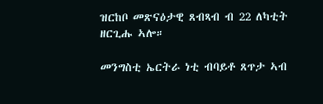ዝርከቦ መጽናዕታዊ ጸብጻብ ብ 22 ለካቲት ዘርጊሑ ኣሎ።

መንግስቲ ኤርትራ ነቲ ብባይቶ ጸጥታ ኣብ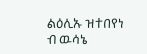ልዕሊኡ ዝተበየነ ብ ዉሳኔ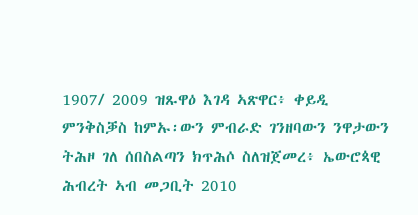1907/ 2009 ዝጹዋዕ እገዳ ኣጽዋር፥ ቀይዲ ምንቅስቓስ ከምኡ፡ውን ምብራድ ገንዘባውን ንዋታውን ትሕዞ ገለ ሰበስልጣን ክጥሕሶ ስለዝጀመረ፥ ኤውሮጳዊ ሕብረት ኣብ መጋቢት 2010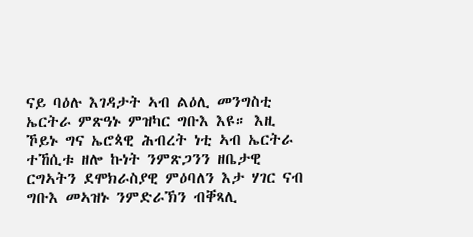ናይ ባዕሉ እገዳታት ኣብ ልዕሊ መንግስቲ ኤርትራ ምጽዓኑ ምዝካር ግቡእ እዩ። እዚ ኾይኑ ግና ኤሮጳዊ ሕብረት ነቲ ኣብ ኤርትራ ተኸሲቱ ዘሎ ኩነት ንምጽጋንን ዘቤታዊ ርግኣትን ደሞክራስያዊ ምዕባለን እታ ሃገር ናብ ግቡእ መኣዝኑ ንምድራኽን ብቐጻሊ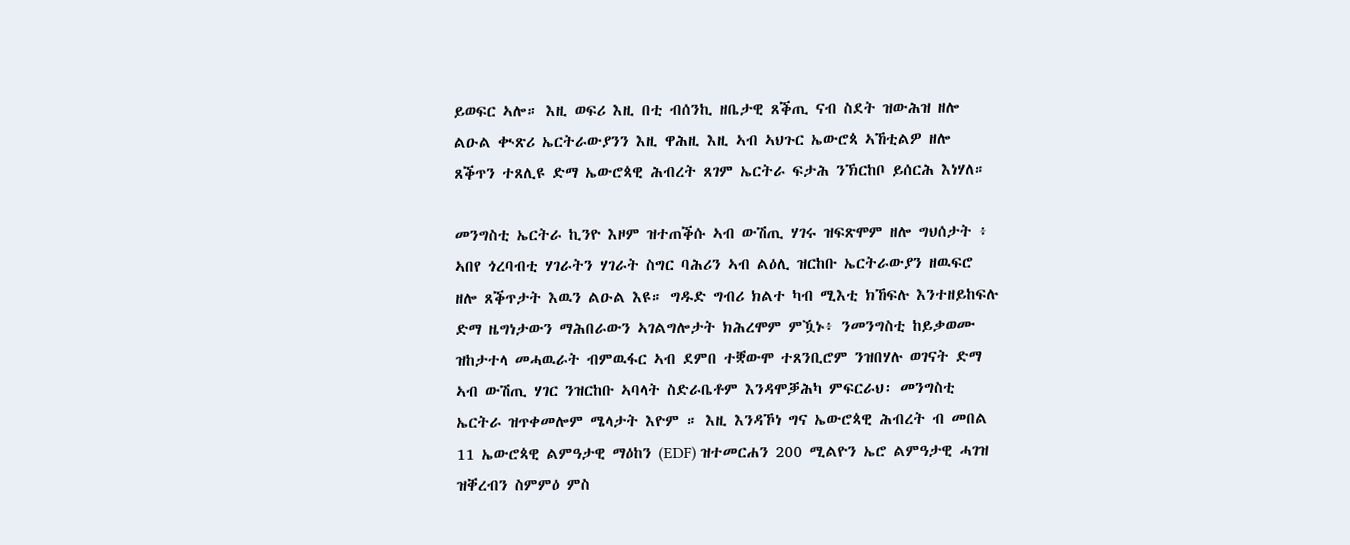ይወፍር ኣሎ። እዚ ወፍሪ እዚ በቲ ብሰንኪ ዘቤታዊ ጸቕጢ ናብ ስደት ዝውሕዝ ዘሎ ልዑል ቊጽሪ ኤርትራውያንን እዚ ዋሕዚ እዚ ኣብ ኣህጉር ኤውሮጳ ኣኸቲልዎ ዘሎ ጸቕጥን ተጸሊዩ ድማ ኤውሮጳዊ ሕብረት ጸገም ኤርትራ ፍታሕ ንኽርከቦ ይሰርሕ እነሃለ።

መንግስቲ ኤርትራ ኪንዮ እዞም ዝተጠቕሱ ኣብ ውሽጢ ሃገሩ ዝፍጽሞም ዘሎ ግህሰታት ፥ ኣበየ ጎረባብቲ ሃገራትን ሃገራት ስግር ባሕሪን ኣብ ልዕሊ ዝርከቡ ኤርትራውያን ዘዉፍሮ ዘሎ ጸቕጥታት እዉን ልዑል እዩ። ግዱድ ግብሪ ክልተ ካብ ሚእቲ ክኸፍሉ እንተዘይከፍሉ ድማ ዜግነታውን ማሕበራውን ኣገልግሎታት ክሕረሞም ምዃኑ፥ ንመንግስቲ ከይቃወሙ ዝከታተላ መሓዉራት ብምዉፋር ኣብ ደምበ ተቛውሞ ተጸንቢሮም ንዝበሃሉ ወገናት ድማ ኣብ ውሽጢ ሃገር ንዝርከቡ ኣባላት ስድራቤቶም እንዳሞቓሕካ ምፍርራህ፡ መንግስቲ ኤርትራ ዝጥቀመሎም ሜላታት እዮም ። እዚ እንዳኾነ ግና ኤውሮጳዊ ሕብረት ብ መበል 11 ኤውሮጳዊ ልምዓታዊ ማዕከን (EDF) ዝተመርሐን 200 ሚልዮን ኤሮ ልምዓታዊ ሓገዝ ዝቐረብን ስምምዕ ምስ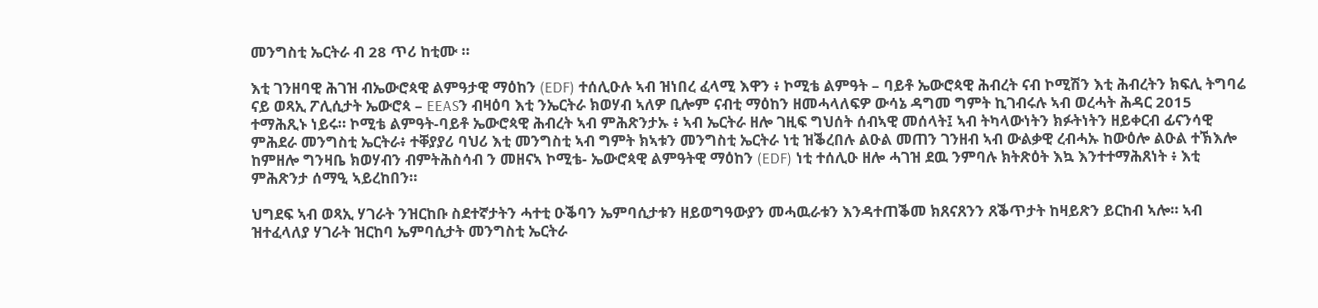መንግስቲ ኤርትራ ብ 28 ጥሪ ከቲሙ ።

እቲ ገንዘባዊ ሕገዝ ብኤውሮጳዊ ልምዓታዊ ማዕከን (EDF) ተሰሊዑሉ ኣብ ዝነበረ ፈላሚ እዋን ፥ ኮሚቴ ልምዓት – ባይቶ ኤውሮጳዊ ሕብረት ናብ ኮሚሽን እቲ ሕብረትን ክፍሊ ትግባሬ ናይ ወጻኢ ፖሊሲታት ኤውሮጳ – EEASን ብዛዕባ እቲ ንኤርትራ ክወሃብ ኣለዎ ቢሎም ናብቲ ማዕከን ዘመሓላለፍዎ ውሳኔ ዳግመ ግምት ኪገብሩሉ ኣብ ወረሓት ሕዳር 2015 ተማሕጺኑ ነይሩ። ኮሚቴ ልምዓት-ባይቶ ኤውሮጳዊ ሕብረት ኣብ ምሕጽንታኡ ፥ ኣብ ኤርትራ ዘሎ ገዚፍ ግህሰት ሰብኣዊ መሰላት፤ ኣብ ትካላውነትን ክፉትነትን ዘይቀርብ ፊናንሳዊ ምሕደራ መንግስቲ ኤርትራ፥ ተቐያያሪ ባህሪ እቲ መንግስቲ ኣብ ግምት ክኣቱን መንግስቲ ኤርትራ ነቲ ዝቕረበሉ ልዑል መጠን ገንዘብ ኣብ ውልቃዊ ረብሓኡ ከውዕሎ ልዑል ተኽእሎ ከምዘሎ ግንዛቤ ክወሃብን ብምትሕስሳብ ን መዘናኣ ኮሚቴ- ኤውሮጳዊ ልምዓትዊ ማዕከን (EDF) ነቲ ተሰሊዑ ዘሎ ሓገዝ ደዉ ንምባሉ ክትጽዕት እኳ እንተተማሕጸነት ፥ እቲ ምሕጽንታ ሰማዒ ኣይረከበን።

ህግደፍ ኣብ ወጻኢ ሃገራት ንዝርከቡ ስደተኛታትን ሓተቲ ዑቕባን ኤምባሲታቱን ዘይወግዓውያን መሓዉራቱን እንዳተጠቕመ ክጸናጸንን ጸቕጥታት ከዛይጽን ይርከብ ኣሎ። ኣብ ዝተፈላለያ ሃገራት ዝርከባ ኤምባሲታት መንግስቲ ኤርትራ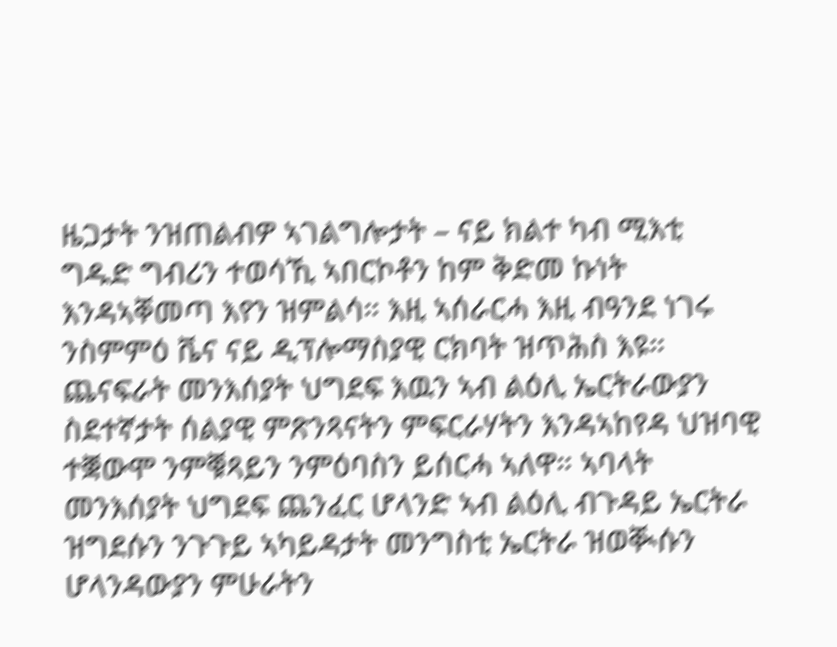ዜጋታት ንዝጠልብዎ ኣገልግሎታት – ናይ ክልተ ካብ ሚእቲ ግዱድ ግብሪን ተወሳኺ ኣበርኮቶን ከም ቅድመ ኩነት እንዳኣቐመጣ እየን ዝምልሳ። እዚ ኣሰራርሓ እዚ ብዓንደ ነገሩ ንስምምዕ ቬና ናይ ዲፕሎማስያዊ ርክባት ዝጥሕስ እዩ። ጨናፍራት መንእሰያት ህግደፍ እዉን ኣብ ልዕሊ ኤርትራውያን ስደተኛታት ሰልያዊ ምጽንጻናትን ምፍርራሃትን እንዳኣከየዳ ህዝባዊ ተቛውሞ ንምቑጻይን ንምዕባስን ይሰርሓ ኣለዋ። ኣባላት መንእሰያት ህግደፍ ጨንፈር ሆላንድ ኣብ ልዕሊ ብጉዳይ ኤርትራ ዝግደሱን ንጉጉይ ኣካይዳታት መንግስቲ ኤርትራ ዝወቚሱን ሆላንዳውያን ምሁራትን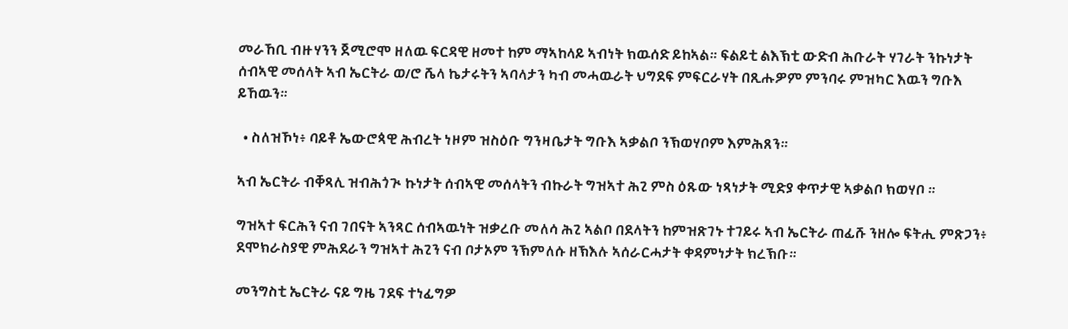መራኸቢ ብዙሃንን ጀሚሮሞ ዘለዉ ፍርዳዊ ዘመተ ከም ማኣከላይ ኣብነት ክዉሰድ ይከኣል። ፍልይቲ ልእኽቲ ውድብ ሕቡራት ሃገራት ንኩነታት ሰብኣዊ መሰላት ኣብ ኤርትራ ወ/ሮ ሼላ ኬታሩትን ኣባላታን ካብ መሓዉራት ህግደፍ ምፍርራሃት በጺሑዎም ምንባሩ ምዝካር እዉን ግቡእ ይኸዉን።

  • ስለዝኾነ፥ ባይቶ ኤውሮጳዊ ሕብረት ነዞም ዝስዕቡ ግንዛቤታት ግቡእ ኣቃልቦ ንኽወሃቦም እምሕጸን።

ኣብ ኤርትራ ብቐጻሊ ዝብሕጎጒ ኩነታት ሰብኣዊ መሰላትን ብኩራት ግዝኣተ ሕጊ ምስ ዕጹው ነጻነታት ሚድያ ቀጥታዊ ኣቃልቦ ክወሃቦ ።

ግዝኣተ ፍርሕን ናብ ገበናት ኣንጻር ሰብኣዉነት ዝቃረቡ መለሳ ሕጊ ኣልቦ በደላትን ከምዝጽገኑ ተገይሩ ኣብ ኤርትራ ጠፊሹ ንዘሎ ፍትሒ ምጽጋን፥ ደሞክራስያዊ ምሕደራን ግዝኣተ ሕጊን ናብ ቦታኦም ንኽምለሱ ዘኽእሉ ኣሰራርሓታት ቀዳምነታት ክረኽቡ።

መንግስቲ ኤርትራ ናይ ግዜ ገደፍ ተነፊግዎ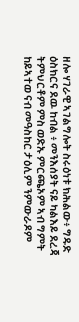ዘሎ ሃገራዊ ኣገልግሎት ስሩዕነቱ ክሕልው፥ ግዱድ ዕስክርና ደዉ ከብል ፥ መንእሰያት ናይ ካልእይ ደረጃ ትምህርቶም ምስ ወድኡ ምርጫኦም ኣብ ግምት ከይኣተወ ናብ መዓስከር ታዕሊም ንምውራዶም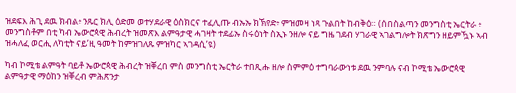ዝደፍእ ሕጊ ደዉ ክብል፥ ንጹር ክሊ ዕድመ ወተሃደራዊ ዕስክርና ተፈሊጡ ብኡኡ ክኽየድ፥ ምዝመዛ ነጻ ጉልበት ከብቅዕ። (ሰበስልጣን መንግስቲ ኤርትራ ፥ መንግስቶም በቲ ካብ ኤውሮጳዊ ሕብረት ዝመጽእ ልምዓታዊ ሓገዛት ተደፊኡ ስሩዕነት ስኢኑ ንዘሎ ናይ ግዜ ገደብ ሃገራዊ ኣገልግሎት ክጽግን ዘይምዃኑ ኣብ ዝሓለፈ ወርሒ ለካቲት ናይ’ዚ ዓመት ከምዝገለጹ ምዝካር ኣገዳሲ’ዩ)

ካብ ኮሚቴ ልምዓት ባይቶ ኤውሮጳዊ ሕብረት ዝቐረበ ምስ መንግስቲ ኤርትራ ተበጺሑ ዘሎ ስምምዕ ተግባራውነቱ ደዉ ንምባሉ ናብ ኮሚቴ ኤውሮጳዊ ልምዓታዊ ማዕከን ዝቐረብ ምሕጽንታ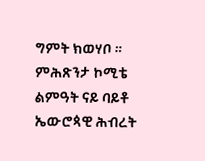ግምት ክወሃቦ ። ምሕጽንታ ኮሚቴ ልምዓት ናይ ባይቶ ኤውሮጳዊ ሕብረት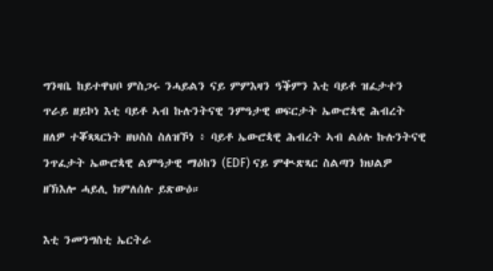ግንዛቤ ከይተዋህቦ ምስጋሩ ንሓይልን ናይ ምምእዛን ዓቕምን እቲ ባይቶ ዝፈታተን ጥራይ ዘይኮነ እቲ ባይቶ ኣብ ኩሉንትናዊ ንምዓታዊ ወፍርታት ኤውሮጳዊ ሕብረት ዘለዎ ተቖጻጻርነት ዘህስስ ስለዝኾነ ፥ ባይቶ ኤውሮጳዊ ሕብረት ኣብ ልዕሉ ኩሉንትናዊ ንጥፈታት ኤውሮጳዊ ልምዓታዊ ማዕከን (EDF) ናይ ምቊጽጻር ስልጣን ክህልዎ ዘኽእሎ ሓይሊ ክምለሰሉ ይጽውዕ።

እቲ ንመንግስቲ ኤርትራ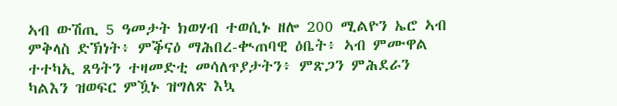ኣብ ውሽጢ 5 ዓመታት ክወሃብ ተወሲኑ ዘሎ 200 ሚልዮን ኤሮ ኣብ ምቅላስ ድኽነት፥ ምቕናዕ ማሕበረ-ቊጠባዊ ዕቤት፥ ኣብ ምሙዋል ተተካኢ ጸዓትን ተዛመድቲ መሳለጥያታትን፥ ምጽጋን ምሕደራን ካልእን ዝወፍር ምዃኑ ዝግለጽ እኳ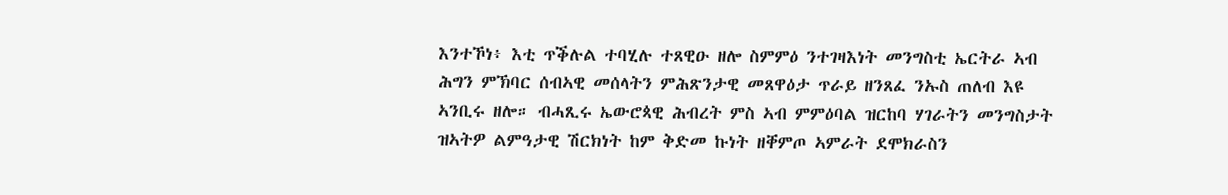እንተኾነ፥ እቲ ጥቕሉል ተባሂሉ ተጸዊዑ ዘሎ ስምምዕ ንተገዛእነት መንግስቲ ኤርትራ ኣብ ሕግን ምኽባር ሰብኣዊ መሰላትን ምሕጽንታዊ መጸዋዕታ ጥራይ ዘንጸፈ ንኡስ ጠለብ እዩ ኣንቢሩ ዘሎ። ብሓጺሩ ኤውሮጳዊ ሕብረት ምስ ኣብ ምምዕባል ዝርከባ ሃገራትን መንግስታት ዝኣትዎ ልምዓታዊ ሽርክነት ከም ቅድመ ኩነት ዘቐምጦ ኣምራት ደሞክራስን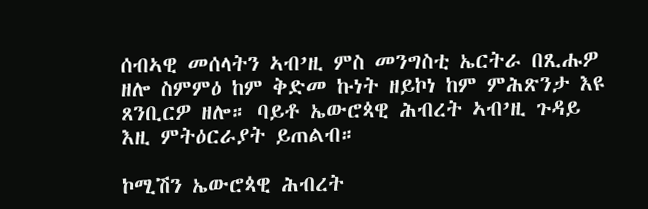ሰብኣዊ መሰላትን ኣብ’ዚ ምስ መንግስቲ ኤርትራ በጺሑዎ ዘሎ ስምምዕ ከም ቅድመ ኩነት ዘይኮነ ከም ምሕጽንታ እዩ ጸንቢርዎ ዘሎ። ባይቶ ኤውሮጳዊ ሕብረት ኣብ’ዚ ጉዳይ እዚ ምትዕርራያት ይጠልብ።

ኮሚሽን ኤውሮጳዊ ሕብረት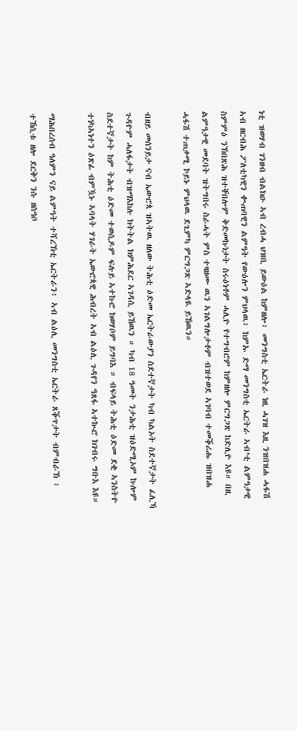ነቲ ዝወሃብ ገንዘብ ብልክዑ ኣብ ረብሓ ህዝቢ ይውዕል ከምዘሎ፥ መንግስቲ ኤርትራ ነዚ ሓገዝ እዚ ንዝበዝሐ ሓፋሽ ኣብ ዘርብሕ ፖለቲካዊን ቊጠባዊን ልምዓት የውዕሎን ምህላዉ፥ ከምኡ ድማ መንግስቲ ኤርትራ ኣብ’ቲ ልምዓታዊ ስምምዕ ንኽበጽሕ ዝተቐበሎም ቅድመኩነታት ስሩዕነቶም ሓሊዮ የተግብሮም ከምዘሎ ምርግጋጽ ከድሊዮ እዩ። በዚ ልምዓታዊ መደባት ዝትግበሩ ስራሓት ምስ ተዛዘሙ ዉን ኣገልግሎታቶም ብዝተወደ ኣገባብ ተመቕሪሑ ዝበዝሐ ሓፋሽ ተጠቃሚ ኮይኑ ምህላዉ ደጊምካ ምርግጋጽ ኣድላዪ ይኸዉን።

ብዘይ መሰንይታ ናብ ኤውሮጳ ዝኣትዉ ዘለው ትሕቲ ዕድመ ኤርትራውያን ስደተኛታት ካብ ካልኦት ስደተኛታት ፈሊኻ ጉዳዮም ሓለፋታት ብዝማእከሉ ክትትል ክምሕደር ኣገዳሲ ይኸዉን ። ካብ 18 ዓመት ንታሕቲ ዝዕድሚኦም ኩሎም ስደተኛታት ከም ትሕቲ ዕድመ ተወሲዶም ፍሉይ ኣተኩሮ ክወሃቦም ይግባእ ። ብፍላይ ትሕቲ ዕድመ ደቂ ኣንስትዮ ተነካኣነተን ዕጽፊ ብምዃኑ ኣባላት ሃገራት ኤውሮጳዊ ሕብረት ኣብ ልዕሊ ጉዳየን ዓጸፋ ኣተኲሮ ክገብሩ ግቡእ እዩ።

ማሕበረሰብ ዓለምን ናይ ልምዓት ተሻረኽቲ ኤርትራን፥ ኣብ ልዕሊ መንግስቲ ኤርትራ ጸቕጥታት ብምብራኽ ፥ ተኸሲቱ ዘሎ ደርቅን ንሱ ዘስዓቦ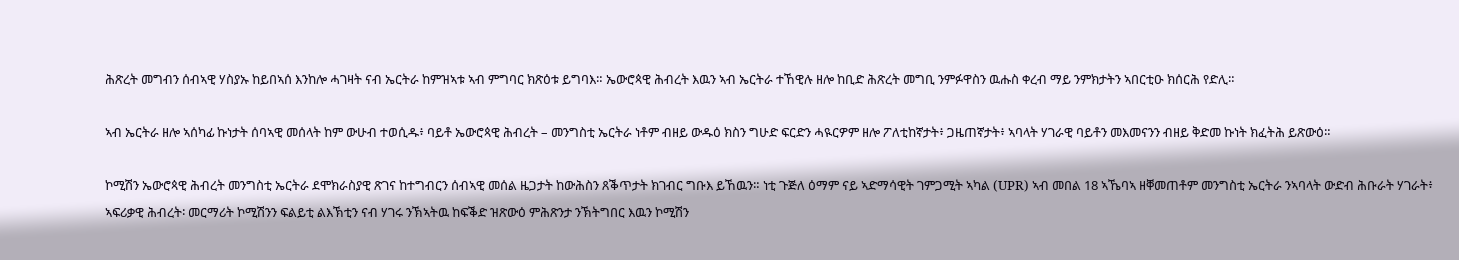ሕጽረት መግብን ሰብኣዊ ሃስያኡ ከይበኣሰ እንከሎ ሓገዛት ናብ ኤርትራ ከምዝኣቱ ኣብ ምግባር ክጽዕቱ ይግባእ። ኤውሮጳዊ ሕብረት እዉን ኣብ ኤርትራ ተኸዊሉ ዘሎ ከቢድ ሕጽረት መግቢ ንምፉዋስን ዉሑስ ቀረብ ማይ ንምክታትን ኣበርቲዑ ክሰርሕ የድሊ።

ኣብ ኤርትራ ዘሎ ኣሰካፊ ኩነታት ሰባኣዊ መሰላት ከም ውሁብ ተወሲዱ፥ ባይቶ ኤውሮጳዊ ሕብረት – መንግስቲ ኤርትራ ነቶም ብዘይ ውዱዕ ክስን ግሁድ ፍርድን ሓዪርዎም ዘሎ ፖለቲከኛታት፥ ጋዜጠኛታት፥ ኣባላት ሃገራዊ ባይቶን መእመናንን ብዘይ ቅድመ ኩነት ክፈትሕ ይጽውዕ።

ኮሚሽን ኤውሮጳዊ ሕብረት መንግስቲ ኤርትራ ደሞክራስያዊ ጽገና ከተግብርን ሰብኣዊ መሰል ዜጋታት ከውሕስን ጸቕጥታት ክገብር ግቡእ ይኸዉን። ነቲ ጉጅለ ዕማም ናይ ኣድማሳዊት ገምጋሚት ኣካል (UPR) ኣብ መበል 18 ኣኼባኣ ዘቐመጠቶም መንግስቲ ኤርትራ ንኣባላት ውድብ ሕቡራት ሃገራት፥ ኣፍሪቃዊ ሕብረት፡ መርማሪት ኮሚሽንን ፍልይቲ ልእኽቲን ናብ ሃገሩ ንኽኣትዉ ከፍቕድ ዝጽውዕ ምሕጽንታ ንኽትግበር እዉን ኮሚሽን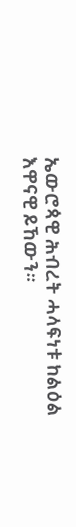ኤውሮጳዊ ሕብረት ሓላፍነቱ ከልዕል እዋናዊ ይኸውን።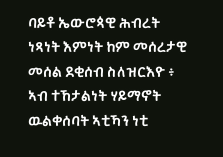ባይቶ ኤውሮጳዊ ሕብረት ነጻነት እምነት ከም መሰረታዊ መሰል ደቂሰብ ስለዝርእዮ ፥ ኣብ ተኸታልነት ሃይማኖት ዉልቀሰባት ኣቲኻን ነቲ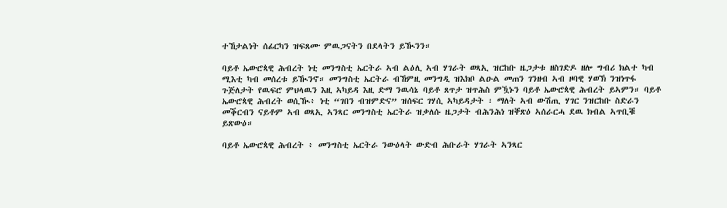ተኸታልነት ሰፊርካን ዝፍጸሙ ምዉጋናትን በደላትን ይዂንን።

ባይቶ ኤውሮጳዊ ሕብረት ነቲ መንግስቲ ኤርትራ ኣብ ልዕሊ ኣብ ሃገራት ወጻኢ ዝርከቡ ዜጋታቱ ዘስገድዶ ዘሎ ግብሪ ክልተ ካብ ሚእቲ ካብ መሰረቱ ይዂንኖ። መንግስቲ ኤርትራ ብኸምዚ መንግዲ ዝእክቦ ልዑል መጠን ገንዘብ ኣብ ዞባዊ ሃወኽ ንዝነጥፋ ጉጅለታት የዉፍሮ ምህላዉን እዚ ኣካይዳ እዚ ድማ ንዉሳኔ ባይቶ ጸጥታ ዝጥሕስ ምዃኑን ባይቶ ኤውሮጳዊ ሕብረት ይኣምን። ባይቶ ኤውሮጳዊ ሕብረት ወሲዂ፥ ነቲ “ገበን ብዝምድና” ዝሰፍር ገሃሲ ኣካይዳታት ፡ ማለት ኣብ ውሽጢ ሃገር ንዝርከቡ ስድራን መቕርብን ናይቶም ኣብ ወጻኢ ኣንጻር መንግስቲ ኤርትራ ዝቃለሱ ዜጋታት ብሕንሕነ ዝቐጽዕ ኣሰራርሓ ደዉ ክብል ኣጥቢቑ ይጽውዕ።

ባይቶ ኤውሮጳዊ ሕብረት ፥ መንግስቲ ኤርትራ ንውዕላት ውድብ ሕቡራት ሃገራት ኣንጻር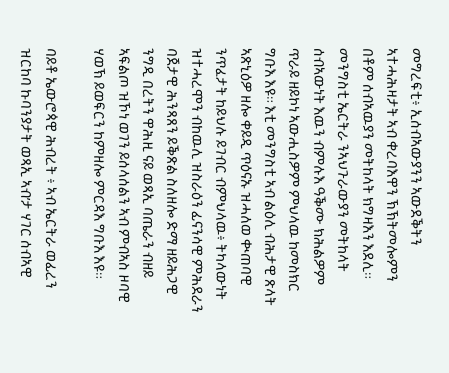መግረፍቲ፥ ኢሰብኣውያንን ኣውደቕትን ኣተሓሕዛታት ኣብ ቀረባእዋን ኽኽትመሎምን በቶም ሰብኣዉያን መትከላት ክግዛእን እደሊ። መንግስቲ ኤርትራ ንኣህጉራውያን መትከላት ሰብኣውነት እዉን ብምሉእ ዓቕሙ ክሕልዎም ጥራይ ዘይኮነ ኣውሒስዎም ምህላዉ ከመስክር ግቡእ እዩ። እቲ መንግስቲ ኣብ ልዕሊ ብሕታዊ ጽላት ኣጽኒዕዎ ዘሎ ቀይዲ ጥዕናኡ ዝሓለወ ቊጠባዊ ንጥፈታት ከይህሉ ይገብር ብምህላዉ፥ ትካላውነት ዝተሓረሞን ብከዉሊ ዝስራዕን ፊናንሳዊ ምሕደራን ባጀታዊ ሕንጻጸን ይቕጽል ስለዘሎ ድማ ዘይሕጋዊ ንግዲ በረትን ዋሕዚ ናይ ወጻኢ ባጤራን ብዘይ ኣፍልጦ ዝኾነ ወገን ይሰላሰልን ኣብ ምብኣስ ዞባዊ ሃወኽ ይወፍርን ከምዘሎ ምርዳእ ግቡእ እዩ።

ባይቶ ኤውሮጳዊ ሕብረት ፥ ኣብ ኤርትራ ወፊረን ዝርከባ ኩባንያታት ወጻኢ ኣብ’ታ ሃገር ሰብኣዊ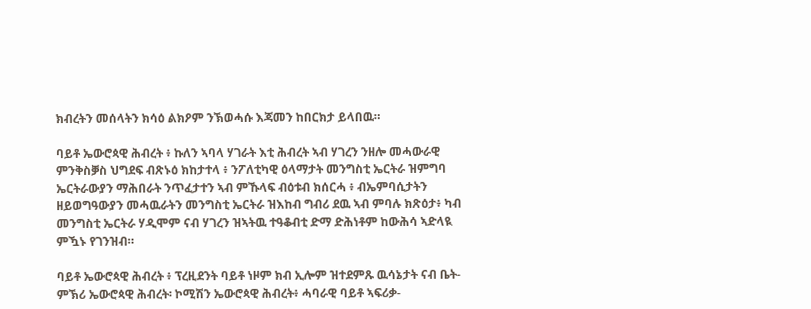ክብረትን መሰላትን ክሳዕ ልክዖም ንኽወሓሱ እጃመን ከበርክታ ይላበዉ።

ባይቶ ኤውሮጳዊ ሕብረት ፥ ኩለን ኣባላ ሃገራት እቲ ሕብረት ኣብ ሃገረን ንዘሎ መሓውራዊ ምንቅስቓስ ህግደፍ ብጽኑዕ ክከታተላ ፥ ንፖለቲካዊ ዕላማታት መንግስቲ ኤርትራ ዝምግባ ኤርትራውያን ማሕበራት ንጥፈታተን ኣብ ምኹላፍ ብዕቱብ ክሰርሓ ፥ ብኤምባሲታትን ዘይወግዓውያን መሓዉራትን መንግስቲ ኤርትራ ዝእከብ ግብሪ ደዉ ኣብ ምባሉ ክጽዕታ፥ ካብ መንግስቲ ኤርትራ ሃዲሞም ናብ ሃገረን ዝኣትዉ ተዓቆብቲ ድማ ድሕነቶም ከውሕሳ ኣድላዪ ምዃኑ የገንዝብ።

ባይቶ ኤውሮጳዊ ሕብረት ፥ ፕረዚደንት ባይቶ ነዞም ክብ ኢሎም ዝተደምጹ ዉሳኔታት ናብ ቤት-ምኽሪ ኤውሮጳዊ ሕብረት፡ ኮሚሽን ኤውሮጳዊ ሕብረት፥ ሓባራዊ ባይቶ ኣፍሪቃ-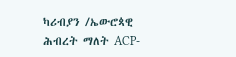ካሪብያን /ኤውሮጳዊ ሕብረት ማለት ACP-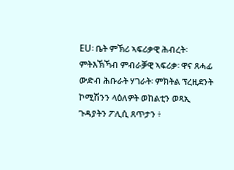EU፡ ቤት ምኽሪ ኣፍሪቃዊ ሕብረት፡ ምትእኽኻብ ምብራቓዊ ኣፍሪቃ፡ ዋና ጸሓፊ ውድብ ሕቡራት ሃገራት፡ ምክትል ፕረዚደንት ኮሚሽንን ላዕለዎት ወከልቲን ወጻኢ ጉዳያትን ፖሊሲ ጸጥታን ፥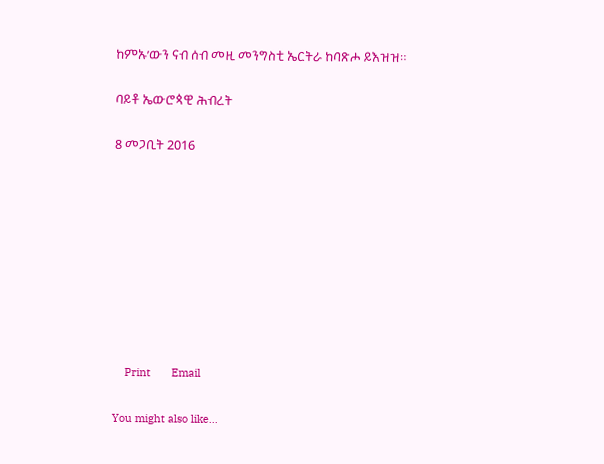ከምኡ’ውን ናብ ሰብ መዚ መንግስቲ ኤርትራ ከባጽሖ ይእዝዝ።

ባይቶ ኤውሮጳዊ ሕብረት

8 መጋቢት 2016









    Print       Email

You might also like...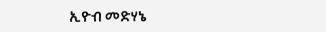ኢዮብ መድሃኔ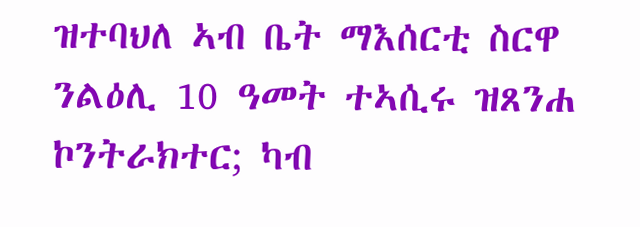ዝተባህለ ኣብ ቤት ማእሰርቲ ስርዋ ንልዕሊ 10 ዓመት ተኣሲሩ ዝጸንሐ ኮንትራክተር; ካብ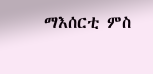ማእሰርቲ ምስ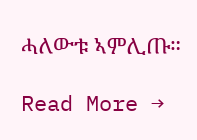ሓለውቱ ኣምሊጡ።

Read More →